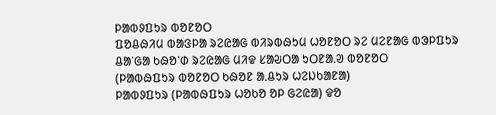ᱞᱟᱵᱽᱯᱩᱨ ᱵᱚᱱᱚᱛ
ᱯᱚᱪᱷᱤᱢ ᱵᱟᱝᱞᱟ ᱨᱮᱭᱟᱜ ᱵᱤᱨᱵᱷᱩᱢ ᱦᱚᱱᱚᱛ ᱨᱮ ᱢᱮᱱᱟᱜ ᱵᱳᱞᱯᱩᱨ ᱪᱟᱸᱜᱟ ᱠᱷᱚᱸᱰ ᱨᱮᱭᱟᱜ ᱢᱤᱫ ᱥᱟᱶᱛᱟ ᱩᱛᱱᱟᱹᱣ ᱵᱚᱱᱚᱛ
(ᱞᱟᱵᱷᱯᱩᱨ ᱵᱚᱱᱚᱛ ᱠᱷᱚᱱ ᱟᱹᱪᱩᱨ ᱦᱮᱡᱠᱟᱱᱟ)
ᱞᱟᱵᱽᱯᱩᱨ (ᱞᱟᱵᱷᱯᱩᱨ ᱦᱚᱠᱚ ᱚᱞ ᱜᱮᱭᱟ) ᱫᱚ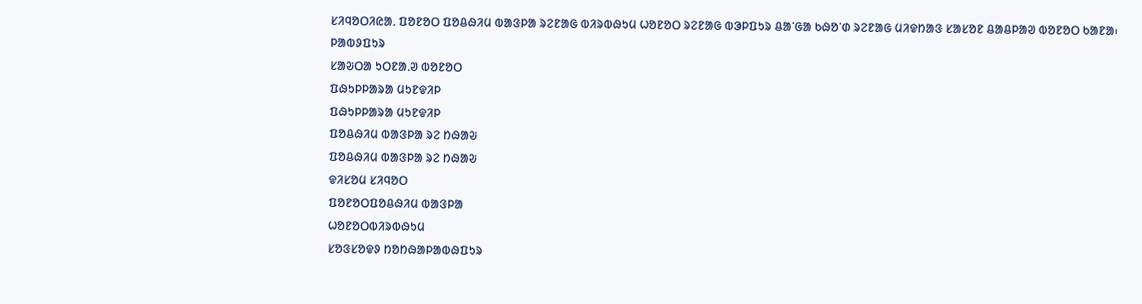ᱥᱤᱧᱚᱛᱤᱭᱟᱹ ᱯᱚᱱᱚᱛ ᱯᱚᱪᱷᱤᱢ ᱵᱟᱝᱞᱟ ᱨᱮᱱᱟᱜ ᱵᱤᱨᱵᱷᱩᱢ ᱦᱚᱱᱚᱛ ᱨᱮᱱᱟᱜ ᱵᱳᱞᱯᱩᱨ ᱪᱟᱸᱜᱟ ᱠᱷᱚᱸᱰ ᱨᱮᱱᱟᱜ ᱢᱤᱫᱴᱟᱝ ᱥᱟᱥᱚᱱ ᱪᱟᱪᱞᱟᱣ ᱵᱚᱱᱚᱛ ᱠᱟᱱᱟ᱾
ᱞᱟᱵᱽᱯᱩᱨ
ᱥᱟᱶᱛᱟ ᱩᱛᱱᱟᱹᱣ ᱵᱚᱱᱚᱛ
ᱯᱷᱩᱞᱞᱟᱨᱟ ᱢᱩᱱᱫᱤᱞ
ᱯᱷᱩᱞᱞᱟᱨᱟ ᱢᱩᱱᱫᱤᱞ
ᱯᱚᱪᱷᱤᱢ ᱵᱟᱝᱞᱟ ᱨᱮ ᱴᱷᱟᱶ
ᱯᱚᱪᱷᱤᱢ ᱵᱟᱝᱞᱟ ᱨᱮ ᱴᱷᱟᱶ
ᱫᱤᱥᱚᱢ ᱥᱤᱧᱚᱛ
ᱯᱚᱱᱚᱛᱯᱚᱪᱷᱤᱢ ᱵᱟᱝᱞᱟ
ᱦᱚᱱᱚᱛᱵᱤᱨᱵᱷᱩᱢ
ᱥᱚᱝᱥᱚᱫᱽ ᱴᱚᱴᱷᱟᱞᱟᱵᱷᱯᱩᱨ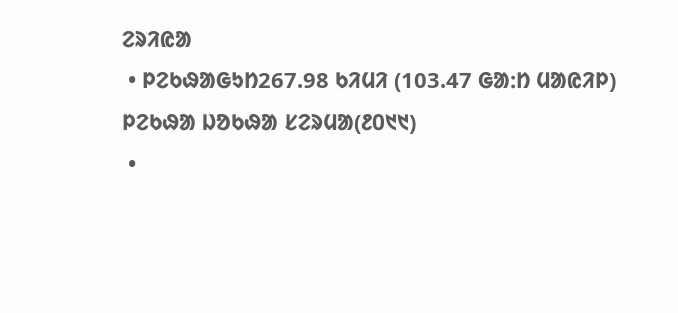ᱮᱨᱤᱭᱟ
 • ᱞᱮᱠᱷᱟᱜᱩᱴ267.98 ᱠᱤᱢᱤ (103.47 ᱜᱟᱺᱴ ᱢᱟᱭᱤᱞ)
ᱞᱮᱠᱷᱟ ᱡᱚᱠᱷᱟ ᱥᱮᱨᱢᱟ(᱒᱐᱑᱑)
 •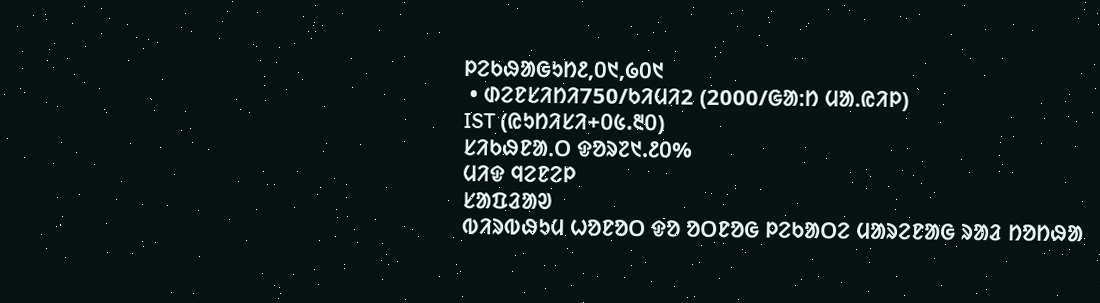ᱞᱮᱠᱷᱟᱜᱩᱴ᱒,᱐᱑,᱙᱐᱑
 • ᱰᱮᱱᱥᱤᱴᱤ750/ᱠᱤᱢᱤ2 (2000/ᱜᱟᱺᱴ ᱢᱟᱹᱭᱤᱞ)
IST (ᱭᱩᱴᱤᱥᱤ+᱐᱕.᱓᱐)
ᱥᱤᱠᱷᱱᱟᱹᱛ ᱫᱚᱨ᱗᱑.᱒᱐%
ᱢᱤᱫ ᱧᱮᱱᱮᱞ
ᱥᱟᱯᱲᱟᱣ
ᱵᱤᱨᱵᱷᱩᱢ ᱦᱚᱱᱚᱛ ᱫᱚ ᱚᱛᱱᱚᱜ ᱞᱮᱠᱟᱛᱮ ᱢᱟᱨᱮᱱᱟᱜ ᱨᱟᱲ ᱴᱚᱴᱷᱟ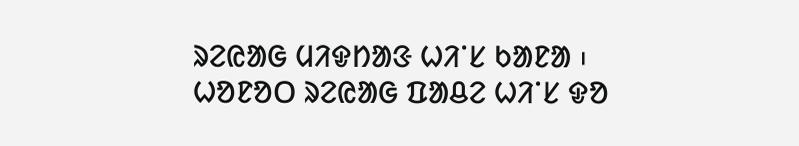ᱨᱮᱭᱟᱜ ᱢᱤᱫᱴᱟᱝ ᱦᱤᱸᱥ ᱠᱟᱱᱟ ᱾ ᱦᱚᱱᱚᱛ ᱨᱮᱭᱟᱜ ᱯᱟᱪᱮ ᱦᱤᱸᱥ ᱫᱚ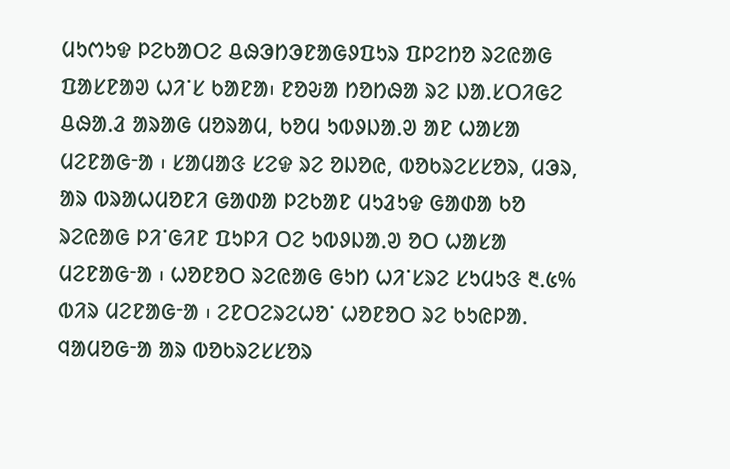ᱢᱩᱬᱩᱫ ᱞᱮᱠᱟᱛᱮ ᱪᱷᱳᱴᱳᱱᱟᱜᱽᱯᱩᱨ ᱯᱞᱮᱴᱚ ᱨᱮᱭᱟᱜ ᱯᱟᱥᱱᱟᱣ ᱦᱤᱸᱥ ᱠᱟᱱᱟ᱾ ᱱᱚᱶᱟ ᱴᱚᱴᱷᱟ ᱨᱮ ᱡᱟᱹᱥᱛᱤᱜᱮ ᱪᱷᱟᱹᱲ ᱟᱨᱟᱜ ᱢᱚᱨᱟᱢ, ᱠᱚᱢ ᱩᱵᱽᱡᱟᱹᱣ ᱟᱱ ᱦᱟᱥᱟ ᱢᱮᱱᱟᱜᱼᱟ ᱾ ᱥᱟᱢᱟᱝ ᱥᱮᱫ ᱨᱮ ᱚᱡᱚᱭ, ᱵᱚᱠᱨᱮᱥᱥᱚᱨ, ᱢᱳᱨ, ᱟᱨ ᱵᱨᱟᱦᱢᱚᱱᱤ ᱜᱟᱰᱟ ᱞᱮᱠᱟᱱ ᱢᱩᱲᱩᱫ ᱜᱟᱰᱟ ᱠᱚ ᱨᱮᱭᱟᱜ ᱞᱤᱸᱜᱤᱱ ᱯᱩᱞᱤ ᱛᱮ ᱩᱵᱽᱡᱟᱹᱣ ᱚᱛ ᱦᱟᱥᱟ ᱢᱮᱱᱟᱜᱼᱟ ᱾ ᱦᱚᱱᱚᱛ ᱨᱮᱭᱟᱜ ᱜᱩᱴ ᱦᱤᱸᱥᱨᱮ ᱥᱩᱢᱩᱝ ᱓.᱕% ᱵᱤᱨ ᱢᱮᱱᱟᱜᱼᱟ ᱾ ᱮᱱᱛᱮᱨᱮᱦᱚᱸ ᱦᱚᱱᱚᱛ ᱨᱮ ᱠᱩᱭᱞᱟᱹ ᱧᱟᱢᱚᱜᱼᱟ ᱟᱨ ᱵᱚᱠᱨᱮᱥᱥᱚᱨ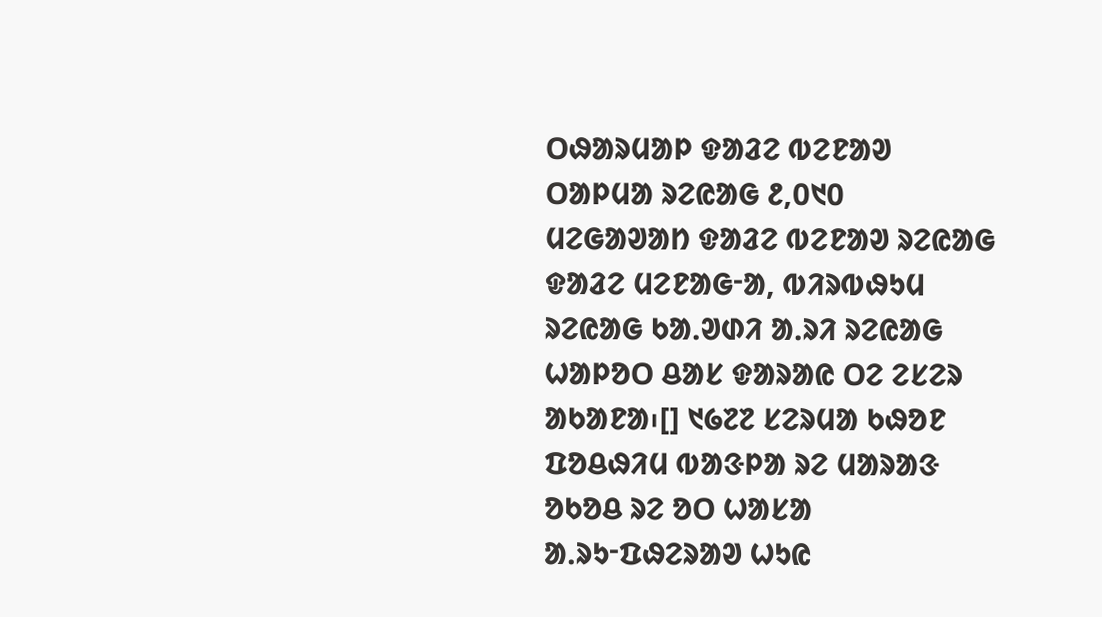ᱛᱷᱟᱨᱢᱟᱞ ᱫᱟᱲᱮ ᱵᱮᱱᱟᱣ ᱛᱟᱞᱢᱟ ᱨᱮᱭᱟᱜ ᱒,᱐᱑᱐ ᱢᱮᱜᱟᱣᱟᱴ ᱫᱟᱲᱮ ᱵᱮᱱᱟᱣ ᱨᱮᱭᱟᱜ ᱫᱟᱲᱮ ᱢᱮᱱᱟᱜᱼᱟ, ᱵᱤᱨᱵᱷᱩᱢ ᱨᱮᱭᱟᱜ ᱠᱟᱹᱣᱰᱤ ᱟᱹᱨᱤ ᱨᱮᱭᱟᱜ ᱦᱟᱞᱚᱛ ᱪᱟᱥ ᱫᱟᱨᱟᱭ ᱛᱮ ᱮᱥᱮᱨ ᱟᱠᱟᱱᱟ᱾[] ᱑᱙᱗᱗ ᱥᱮᱨᱢᱟ ᱠᱷᱚᱱ ᱯᱚᱪᱷᱤᱢ ᱵᱟᱝᱞᱟ ᱨᱮ ᱢᱟᱨᱟᱝ ᱚᱠᱚᱪ ᱨᱮ ᱚᱛ ᱦᱟᱥᱟ ᱟᱹᱨᱩᱼᱯᱷᱮᱨᱟᱣ ᱦᱩᱭ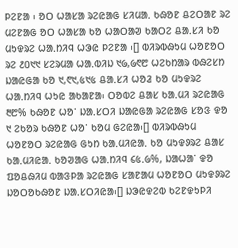ᱞᱮᱱᱟ ᱾ ᱚᱛ ᱦᱟᱥᱟ ᱨᱮᱭᱟᱜ ᱥᱤᱢᱟᱹ ᱠᱷᱚᱱ ᱪᱮᱛᱟᱱ ᱨᱮ ᱢᱮᱱᱟᱜ ᱚᱛ ᱦᱟᱥᱟ ᱠᱚ ᱦᱟᱛᱟᱣ ᱠᱟᱛᱮ ᱪᱟᱹᱥᱤ ᱠᱚ ᱢᱩᱫᱨᱮ ᱦᱟᱹᱴᱤᱧ ᱦᱳᱭ ᱞᱮᱱᱟ ᱾[] ᱵᱤᱨᱵᱷᱩᱢ ᱦᱚᱱᱚᱛ ᱨᱮ ᱒᱐᱑᱑ ᱥᱮᱨᱢᱟ ᱦᱟᱹᱵᱤᱡ ᱑᱙,᱙᱖᱘ ᱦᱮᱠᱴᱟᱨ ᱵᱷᱮᱥᱴ ᱡᱟᱭᱜᱟ ᱠᱚ ᱑,᱖᱑,᱕᱑᱕ ᱪᱟᱹᱥᱤ ᱦᱚᱲ ᱠᱚ ᱢᱩᱫᱨᱮ ᱦᱟᱹᱴᱤᱧ ᱦᱩᱭ ᱟᱠᱟᱱᱟ᱾ ᱛᱚᱵᱮ ᱪᱟᱥ ᱠᱟᱹᱢᱤ ᱨᱮᱭᱟᱜ ᱓᱘% ᱠᱷᱚᱱ ᱦᱚᱸ ᱡᱟᱹᱥᱛᱤ ᱡᱟᱭᱜᱟ ᱨᱮᱭᱟᱜ ᱥᱚᱝ ᱫᱚ ᱑ ᱮᱠᱚᱨ ᱠᱷᱚᱱ ᱦᱚᱸ ᱠᱚᱢ ᱜᱮᱭᱟ᱾[] ᱵᱤᱨᱵᱷᱩᱢ ᱦᱚᱱᱚᱛ ᱨᱮᱭᱟᱜ ᱜᱩᱴ ᱠᱟᱹᱢᱤᱭᱟᱹ ᱠᱚ ᱢᱩᱫᱽᱨᱮ ᱪᱟᱥ ᱠᱟᱹᱢᱤᱭᱟᱹ ᱠᱚᱣᱟᱜ ᱦᱟᱹᱴᱤᱧ ᱔᱕ᱹ᱙%, ᱡᱟᱦᱟᱸ ᱫᱚ ᱯᱚᱪᱷᱤᱢ ᱵᱟᱝᱞᱟ ᱨᱮᱭᱟᱜ ᱥᱟᱱᱟᱢ ᱦᱚᱱᱚᱛ ᱢᱩᱫᱽᱨᱮ ᱡᱚᱛᱚᱠᱷᱚᱱ ᱡᱟᱹᱥᱛᱤᱭᱟ᱾[] ᱡᱳᱭᱫᱮᱵ ᱠᱮᱱᱫᱩᱞᱤ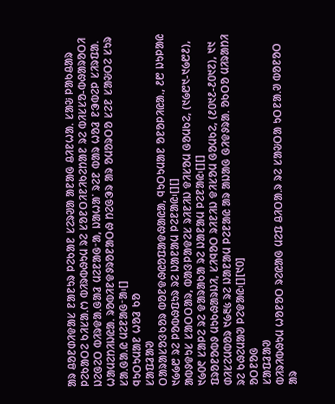ᱟᱨ ᱪᱚᱱᱰᱤᱫᱟᱥ ᱱᱟᱱᱩᱨ ᱞᱮᱠᱟᱱ ᱥᱮᱨᱣᱟ ᱟᱱᱟᱜ ᱪᱤᱱᱦᱟᱹ ᱥᱟᱶ ᱞᱟᱠᱪᱟᱨ ᱞᱮᱠᱟᱛᱮ ᱠᱤᱥᱟᱹᱬ ᱵᱤᱨᱵᱷᱩᱢ ᱨᱮ ᱥᱚᱱᱛᱤᱱᱤᱠᱮᱴᱟᱱ ᱨᱮ ᱵᱤᱥᱥᱚ-ᱵᱷᱟᱨᱚᱛᱤ ᱡᱮᱜᱮᱛ ᱵᱤᱨᱫᱟᱹᱜᱟᱲ ᱢᱮᱱᱟᱜᱼᱟ, ᱡᱟᱦᱟᱸ ᱨᱮᱱ ᱵᱟᱨ ᱦᱚᱲ ᱱᱳᱵᱮᱞ ᱥᱤᱨᱯᱟᱹ ᱦᱟᱢᱮᱴᱤᱡᱭᱟᱹ ᱨᱚᱵᱤᱱᱫᱽᱨᱚᱱᱟᱛᱷ ᱴᱮᱜᱳᱨ ᱟᱨ ᱚᱢᱚᱨᱛᱚ ᱥᱮᱱ ᱥᱟᱶᱛᱮ ᱥᱩᱨ ᱥᱟᱹᱜᱟᱹᱭ ᱢᱮᱱᱟᱜᱼᱟ᱾[]
ᱧᱩᱛᱩᱢᱟᱱ ᱦᱚᱲ ᱠᱚ
ᱥᱟᱯᱲᱟᱣ
ᱛᱟᱨᱟᱥᱚᱝᱠᱚᱨ ᱵᱚᱱᱫᱷᱭᱚᱯᱟᱫᱷᱟᱭᱟ, ᱧᱩᱛᱩᱢᱟᱱ ᱚᱱᱚᱞᱤᱭᱟᱹ, ᱒᱘ ᱡᱩᱞᱟᱭ ᱑᱙᱙᱘ ᱨᱮ ᱞᱚᱵᱷᱯᱩᱨ ᱨᱮ ᱡᱟᱱᱟᱢ ᱞᱮᱱᱟᱭ᱾[][]
ᱟᱵᱽᱫᱩᱥ ᱥᱟᱛᱛᱟᱨ, ᱵᱟᱝᱞᱟᱫᱮᱥ ᱨᱤᱱᱤᱡ ᱫᱤᱥᱚᱢ ᱜᱚᱢᱠᱮ, (᱑᱙᱘᱑-᱑᱙᱘᱒), ᱑᱙᱐᱖ ᱥᱟᱞᱮ ᱨᱮ ᱫᱟᱨᱟᱠᱟ ᱨᱮ ᱡᱟᱱᱟᱢ ᱞᱮᱱᱟᱭ᱾[][]
ᱯᱨᱚᱱᱚᱵᱽ ᱢᱩᱠᱷᱟᱨᱡᱤ, ᱥᱤᱧᱚᱛ ᱨᱤᱱᱤᱡ ᱫᱤᱥᱚᱢ ᱜᱚᱢᱠᱮ, (᱒᱐᱑᱒-᱒᱐᱑᱗), ᱑᱑ ᱰᱤᱥᱮᱢᱵᱚᱨ ᱑᱙᱓᱕ ᱨᱮ ᱡᱟᱱᱟᱢ ᱞᱮᱱᱟᱭ ᱟᱨ ᱟᱡᱟᱜ ᱜᱤᱫᱽᱨᱟᱹ ᱚᱠᱛᱚ ᱢᱤᱨᱟᱴᱤ ᱨᱮ ᱠᱷᱮᱢᱟᱣ ᱞᱮᱫᱟᱭ᱾[][᱑᱐]
ᱚᱛᱱᱚᱜ
ᱥᱟᱯᱲᱟᱣ
ᱵᱤᱨᱤᱵᱷᱩᱢ ᱦᱚᱱᱚᱛ ᱨᱮᱭᱟᱜ ᱢᱮᱯ ᱪᱤᱛᱟᱹᱨ ᱨᱮ ᱥᱟᱶᱛᱟ ᱩᱛᱱᱟᱹᱣ ᱵᱚᱱᱚᱛ ᱟᱨ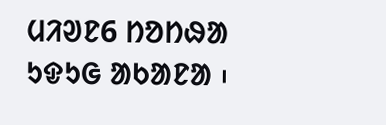ᱢᱤᱣᱱ6 ᱴᱚᱴᱷᱟ ᱩᱫᱩᱜ ᱟᱠᱟᱱᱟ ᱾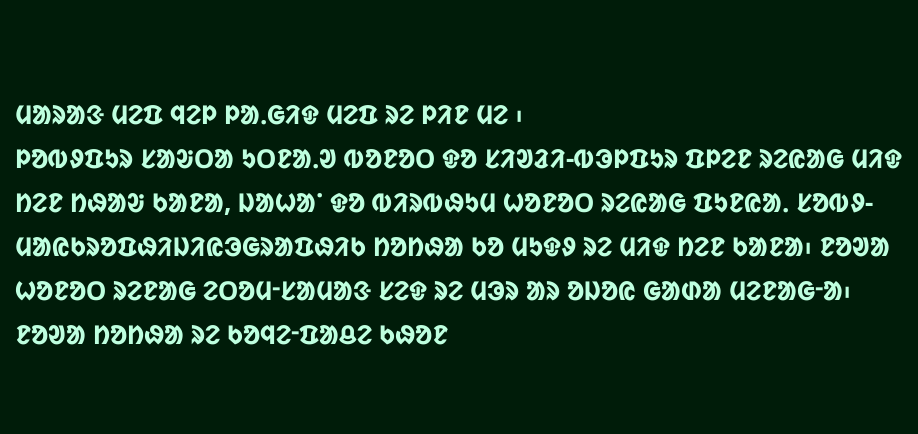ᱢᱟᱨᱟᱝ ᱢᱮᱯ ᱧᱮᱞ ᱞᱟᱹᱜᱤᱫ ᱢᱮᱯ ᱨᱮ ᱞᱤᱱ ᱢᱮ ᱾
ᱞᱚᱵᱽᱯᱩᱨ ᱥᱟᱶᱛᱟ ᱩᱛᱱᱟᱹᱣ ᱵᱚᱱᱚᱛ ᱫᱚ ᱥᱤᱣᱲᱤ-ᱵᱳᱞᱯᱩᱨ ᱯᱞᱮᱱ ᱨᱮᱭᱟᱜ ᱢᱤᱫ ᱴᱮᱱ ᱴᱷᱟᱶ ᱠᱟᱱᱟ, ᱡᱟᱦᱟᱸ ᱫᱚ ᱵᱤᱨᱵᱷᱩᱢ ᱦᱚᱱᱚᱛ ᱨᱮᱭᱟᱜ ᱯᱩᱱᱭᱟᱹ ᱥᱚᱵᱽ-ᱢᱟᱭᱠᱨᱚᱯᱷᱤᱡᱤᱭᱳᱜᱨᱟᱯᱷᱤᱠ ᱴᱚᱴᱷᱟ ᱠᱚ ᱢᱩᱫᱽ ᱨᱮ ᱢᱤᱫ ᱴᱮᱱ ᱠᱟᱱᱟ᱾ ᱱᱚᱣᱟ ᱦᱚᱱᱚᱛ ᱨᱮᱱᱟᱜ ᱮᱛᱚᱢᱼᱥᱟᱢᱟᱝ ᱥᱮᱫ ᱨᱮ ᱢᱳᱨ ᱟᱨ ᱚᱡᱚᱭ ᱜᱟᱰᱟ ᱢᱮᱱᱟᱜᱼᱟ᱾ ᱱᱚᱣᱟ ᱴᱚᱴᱷᱟ ᱨᱮ ᱠᱚᱧᱮᱼᱯᱟᱪᱮ ᱠᱷᱚᱱ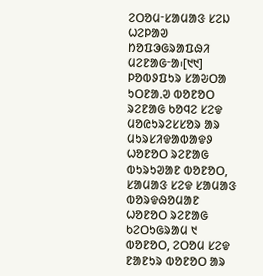ᱮᱛᱚᱢᱼᱥᱟᱢᱟᱝ ᱥᱮᱡ ᱦᱮᱞᱟᱣ ᱴᱚᱯᱳᱜᱨᱟᱯᱷᱤ ᱢᱮᱱᱟᱜᱼᱟ᱾[᱑᱑]
ᱞᱚᱵᱽᱯᱩᱨ ᱥᱟᱶᱛᱟ ᱩᱛᱱᱟᱹᱣ ᱵᱚᱱᱚᱛ ᱨᱮᱱᱟᱜ ᱠᱚᱧᱮ ᱥᱮᱫ ᱢᱚᱭᱩᱨᱮᱥᱥᱚᱨ ᱟᱨ ᱢᱩᱨᱥᱤᱫᱟᱵᱟᱫᱽ ᱦᱚᱱᱚᱛ ᱨᱮᱱᱟᱜ ᱵᱩᱨᱩᱣᱟᱱ ᱵᱚᱱᱚᱛ, ᱥᱟᱢᱟᱝ ᱥᱮᱫ ᱥᱟᱢᱟᱝ ᱵᱚᱨᱫᱷᱚᱢᱟᱱ ᱦᱚᱱᱚᱛ ᱨᱮᱱᱟᱜ ᱠᱮᱛᱩᱜᱨᱟᱢ ᱑ ᱵᱚᱱᱚᱛ, ᱮᱛᱚᱢ ᱥᱮᱫ ᱱᱟᱱᱩᱨ ᱵᱚᱱᱚᱛ ᱟᱨ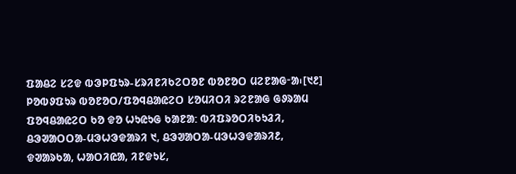ᱯᱟᱪᱮ ᱥᱮᱫ ᱵᱳᱞᱯᱩᱨ-ᱥᱨᱤᱱᱤᱠᱮᱛᱚᱱ ᱵᱚᱱᱚᱛ ᱢᱮᱱᱟᱜᱼᱟ᱾[᱑᱒]
ᱞᱚᱵᱽᱯᱩᱨ ᱵᱚᱱᱚᱛ/ᱯᱚᱧᱪᱟᱭᱮᱛ ᱥᱚᱢᱤᱛᱤ ᱨᱮᱱᱟᱜ ᱜᱽᱨᱟᱢ ᱯᱚᱧᱪᱟᱭᱮᱛ ᱠᱚ ᱫᱚ ᱦᱩᱭᱩᱜ ᱠᱟᱱᱟ: ᱵᱤᱯᱨᱚᱛᱤᱠᱩᱲᱤ, ᱪᱳᱣᱟᱛᱛᱟ-ᱢᱳᱦᱳᱫᱟᱨᱤ ᱑, ᱪᱳᱣᱟᱛᱟ-ᱢᱳᱦᱳᱫᱟᱨᱤ᱒, ᱫᱣᱟᱨᱠᱟ, ᱦᱟᱛᱤᱭᱟ, ᱤᱱᱫᱩᱥ,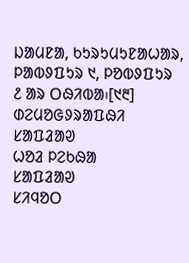ᱡᱟᱢᱱᱟ, ᱠᱩᱨᱩᱢᱩᱱᱟᱦᱟᱨ, ᱞᱟᱵᱽᱯᱩᱨ ᱑, ᱞᱚᱵᱽᱯᱩᱨ ᱒ ᱟᱨ ᱛᱷᱤᱵᱟ᱾[᱑᱓]
ᱰᱮᱢᱚᱜᱽᱨᱟᱯᱷᱤ
ᱥᱟᱯᱲᱟᱣ
ᱦᱚᱲ ᱞᱮᱠᱷᱟ
ᱥᱟᱯᱲᱟᱣ
ᱥᱤᱧᱚᱛ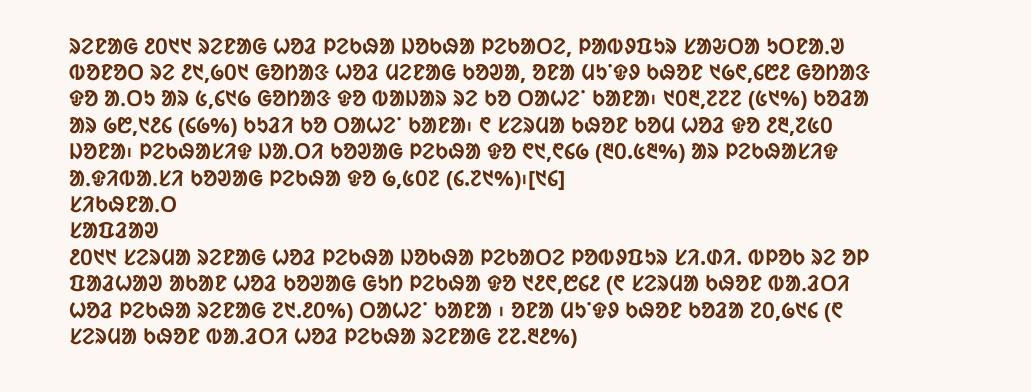ᱨᱮᱱᱟᱜ ᱒᱐᱑᱑ ᱨᱮᱱᱟᱜ ᱦᱚᱲ ᱞᱮᱠᱷᱟ ᱡᱚᱠᱷᱟ ᱞᱮᱠᱟᱛᱮ, ᱞᱟᱵᱽᱯᱩᱨ ᱥᱟᱶᱛᱟ ᱩᱛᱱᱟᱹᱣ ᱵᱚᱱᱚᱛ ᱨᱮ ᱒᱑,᱙᱐᱑ ᱜᱚᱴᱟᱝ ᱦᱚᱲ ᱢᱮᱱᱟᱜ ᱠᱚᱣᱟ, ᱚᱱᱟ ᱢᱩᱸᱫᱽ ᱠᱷᱚᱱ ᱑᱙᱖,᱔᱘᱒ ᱜᱚᱴᱟᱝ ᱫᱚ ᱟᱹᱛᱩ ᱟᱨ ᱕,᱔᱑᱙ ᱜᱚᱴᱟᱝ ᱫᱚ ᱵᱟᱡᱟᱨ ᱨᱮ ᱠᱚ ᱛᱟᱦᱮᱸ ᱠᱟᱱᱟ᱾ ᱑᱐᱓,᱗᱗᱗ (᱕᱑%) ᱠᱚᱲᱟ ᱟᱨ ᱙᱘,᱑᱒᱔ (᱔᱙%) ᱠᱩᱲᱤ ᱠᱚ ᱛᱟᱦᱮᱸ ᱠᱟᱱᱟ᱾ ᱖ ᱥᱮᱨᱢᱟ ᱠᱷᱚᱱ ᱠᱚᱢ ᱦᱚᱲ ᱫᱚ ᱒᱓,᱗᱕᱐ ᱡᱚᱱᱟ᱾ ᱞᱮᱠᱷᱟᱥᱤᱫ ᱡᱟᱹᱛᱤ ᱠᱚᱣᱟᱜ ᱞᱮᱠᱷᱟ ᱫᱚ ᱖᱑,᱖᱔᱙ (᱓᱐.᱕᱓%) ᱟᱨ ᱞᱮᱠᱷᱟᱥᱤᱫ ᱟᱹᱫᱤᱵᱟᱹᱥᱤ ᱠᱚᱣᱟᱜ ᱞᱮᱠᱷᱟ ᱫᱚ ᱙,᱕᱐᱗ (᱔.᱗᱑%)᱾[᱑᱔]
ᱥᱤᱠᱷᱱᱟᱹᱛ
ᱥᱟᱯᱲᱟᱣ
᱒᱐᱑᱑ ᱥᱮᱨᱢᱟ ᱨᱮᱱᱟᱜ ᱦᱚᱲ ᱞᱮᱠᱷᱟ ᱡᱚᱠᱷᱟ ᱞᱮᱠᱟᱛᱮ ᱞᱚᱵᱽᱯᱩᱨ ᱥᱤ.ᱰᱤ. ᱵᱞᱚᱠ ᱨᱮ ᱚᱞ ᱯᱟᱲᱦᱟᱣ ᱟᱠᱟᱱ ᱦᱚᱲ ᱠᱚᱣᱟᱜ ᱜᱩᱴ ᱞᱮᱠᱷᱟ ᱫᱚ ᱑᱒᱖,᱘᱔᱒ (᱖ ᱥᱮᱨᱢᱟ ᱠᱷᱚᱱ ᱵᱟᱹᱲᱛᱤ ᱦᱚᱲ ᱞᱮᱠᱷᱟ ᱨᱮᱱᱟᱜ ᱗᱑.᱒᱐%) ᱛᱟᱦᱮᱸ ᱠᱟᱱᱟ ᱾ ᱚᱱᱟ ᱢᱩᱸᱫᱽ ᱠᱷᱚᱱ ᱠᱚᱲᱟ ᱗᱐,᱙᱑᱔ (᱖ ᱥᱮᱨᱢᱟ ᱠᱷᱚᱱ ᱵᱟᱹᱲᱛᱤ ᱦᱚᱲ ᱞᱮᱠᱷᱟ ᱨᱮᱱᱟᱜ ᱗᱗.᱓᱒%)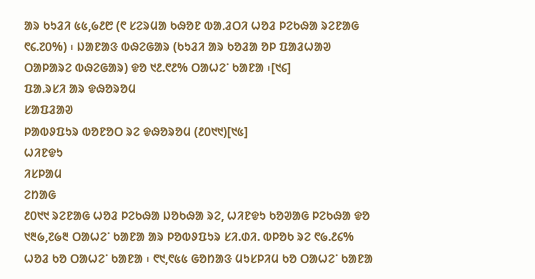ᱟᱨ ᱠᱩᱲᱤ ᱕᱕,᱙᱒᱘ (᱖ ᱥᱮᱨᱢᱟ ᱠᱷᱚᱱ ᱵᱟᱹᱲᱛᱤ ᱦᱚᱲ ᱞᱮᱠᱷᱟ ᱨᱮᱱᱟᱜ ᱖᱔.᱗᱐%) ᱾ ᱡᱟᱱᱟᱝ ᱵᱷᱮᱜᱟᱨ (ᱠᱩᱲᱤ ᱟᱨ ᱠᱚᱲᱟ ᱚᱞ ᱯᱟᱲᱦᱟᱣ ᱛᱟᱞᱟᱨᱮ ᱵᱷᱮᱜᱟᱨ) ᱫᱚ ᱑᱒.᱖᱒% ᱛᱟᱦᱮᱸ ᱠᱟᱱᱟ ᱾[᱑᱔]
ᱯᱟᱹᱨᱥᱤ ᱟᱨ ᱫᱷᱚᱨᱚᱢ
ᱥᱟᱯᱲᱟᱣ
ᱞᱟᱵᱽᱯᱩᱨ ᱵᱚᱱᱚᱛ ᱨᱮ ᱫᱷᱚᱨᱚᱢ (᱒᱐᱑᱑)[᱑᱕]
ᱦᱤᱱᱫᱩ
ᱤᱥᱞᱟᱢ
ᱮᱴᱟᱜ
᱒᱐᱑᱑ ᱨᱮᱱᱟᱜ ᱦᱚᱲ ᱞᱮᱠᱷᱟ ᱡᱚᱠᱷᱟ ᱨᱮ, ᱦᱤᱱᱫᱩ ᱠᱚᱣᱟᱜ ᱞᱮᱠᱷᱟ ᱫᱚ ᱑᱓᱙,᱗᱙᱓ ᱛᱟᱦᱮᱸ ᱠᱟᱱᱟ ᱟᱨ ᱞᱚᱵᱽᱯᱩᱨ ᱥᱤ.ᱰᱤ. ᱵᱞᱚᱠ ᱨᱮ ᱖᱙.᱒᱔% ᱦᱚᱲ ᱠᱚ ᱛᱟᱦᱮᱸ ᱠᱟᱱᱟ ᱾ ᱖᱑,᱖᱕᱕ ᱜᱚᱴᱟᱝ ᱢᱩᱥᱞᱤᱢ ᱠᱚ ᱛᱟᱦᱮᱸ ᱠᱟᱱᱟ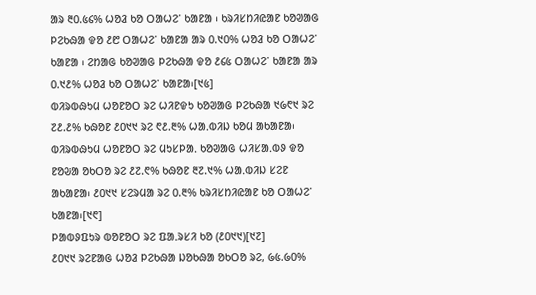ᱟᱨ ᱓᱐.᱕᱔% ᱦᱚᱲ ᱠᱚ ᱛᱟᱦᱮᱸ ᱠᱟᱱᱟ ᱾ ᱠᱨᱤᱥᱴᱤᱭᱟᱱ ᱠᱚᱣᱟᱜ ᱞᱮᱠᱷᱟ ᱫᱚ ᱒᱘ ᱛᱟᱦᱮᱸ ᱠᱟᱱᱟ ᱟᱨ ᱐.᱑᱐% ᱦᱚᱲ ᱠᱚ ᱛᱟᱦᱮᱸ ᱠᱟᱱᱟ ᱾ ᱮᱴᱟᱜ ᱠᱚᱣᱟᱜ ᱞᱮᱠᱷᱟ ᱫᱚ ᱒᱔᱕ ᱛᱟᱦᱮᱸ ᱠᱟᱱᱟ ᱟᱨ ᱐.᱑᱒% ᱦᱚᱲ ᱠᱚ ᱛᱟᱦᱮᱸ ᱠᱟᱱᱟ᱾[᱑᱕]
ᱵᱤᱨᱵᱷᱩᱢ ᱦᱚᱱᱚᱛ ᱨᱮ ᱦᱤᱱᱫᱩ ᱠᱚᱣᱟᱜ ᱞᱮᱠᱷᱟ ᱑᱙᱖᱑ ᱨᱮ ᱗᱒.᱒% ᱠᱷᱚᱱ ᱒᱐᱑᱑ ᱨᱮ ᱖᱒.᱓% ᱦᱟᱹᱵᱤᱡ ᱠᱚᱢ ᱟᱠᱟᱱᱟ᱾ ᱵᱤᱨᱵᱷᱩᱢ ᱦᱚᱱᱚᱛ ᱨᱮ ᱢᱩᱥᱞᱟᱹ ᱠᱚᱣᱟᱜ ᱦᱤᱥᱟᱹᱵᱽ ᱫᱚ ᱱᱚᱶᱟ ᱚᱠᱛᱚ ᱨᱮ ᱒᱗.᱖% ᱠᱷᱚᱱ ᱓᱗.᱑% ᱦᱟᱹᱵᱤᱡ ᱥᱮᱱ ᱟᱠᱟᱱᱟ᱾ ᱒᱐᱑᱑ ᱥᱮᱨᱢᱟ ᱨᱮ ᱐.᱓% ᱠᱨᱤᱥᱴᱤᱭᱟᱱ ᱠᱚ ᱛᱟᱦᱮᱸ ᱠᱟᱱᱟ᱾[᱑᱖]
ᱞᱟᱵᱽᱯᱩᱨ ᱵᱚᱱᱚᱛ ᱨᱮ ᱯᱟᱹᱨᱥᱤ ᱠᱚ (᱒᱐᱑᱑)[᱑᱗]
᱒᱐᱑᱑ ᱨᱮᱱᱟᱜ ᱦᱚᱲ ᱞᱮᱠᱷᱟ ᱡᱚᱠᱷᱟ ᱚᱠᱛᱚ ᱨᱮ, ᱙᱕.᱙᱐%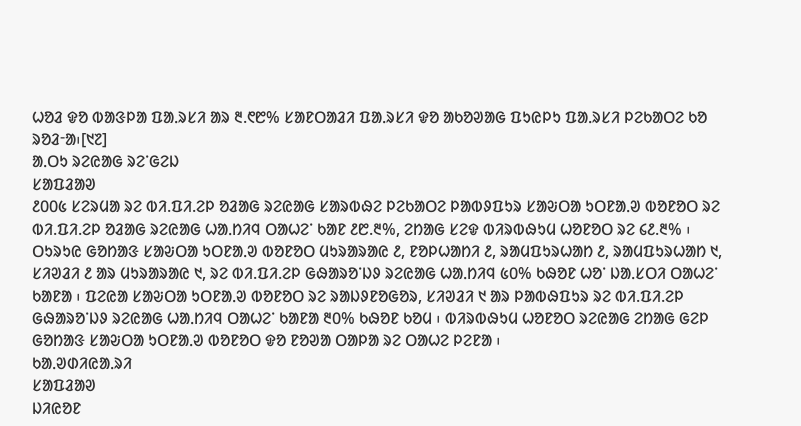ᱦᱚᱲ ᱫᱚ ᱵᱟᱝᱞᱟ ᱯᱟᱹᱨᱥᱤ ᱟᱨ ᱓.᱖᱘% ᱥᱟᱱᱛᱟᱲᱤ ᱯᱟᱹᱨᱥᱤ ᱫᱚ ᱟᱠᱚᱣᱟᱜ ᱯᱩᱭᱞᱩ ᱯᱟᱹᱨᱥᱤ ᱞᱮᱠᱟᱛᱮ ᱠᱚ ᱨᱚᱲᱼᱟ᱾[᱑᱗]
ᱟᱹᱛᱩ ᱨᱮᱭᱟᱜ ᱨᱮᱸᱜᱮᱡ
ᱥᱟᱯᱲᱟᱣ
᱒᱐᱐᱕ ᱥᱮᱨᱢᱟ ᱨᱮ ᱵᱤ.ᱯᱤ.ᱮᱞ ᱚᱲᱟᱜ ᱨᱮᱭᱟᱜ ᱥᱟᱨᱵᱷᱮ ᱞᱮᱠᱟᱛᱮ ᱞᱟᱵᱽᱯᱩᱨ ᱥᱟᱶᱛᱟ ᱩᱛᱱᱟᱹᱣ ᱵᱚᱱᱚᱛ ᱨᱮ ᱵᱤ.ᱯᱤ.ᱮᱞ ᱚᱲᱟᱜ ᱨᱮᱭᱟᱜ ᱦᱟᱹᱴᱤᱧ ᱛᱟᱦᱮᱸ ᱠᱟᱱ ᱒᱘.᱓%, ᱮᱴᱟᱜ ᱥᱮᱫ ᱵᱤᱨᱵᱷᱩᱢ ᱦᱚᱱᱚᱛ ᱨᱮ ᱔᱒.᱓% ᱾
ᱛᱩᱨᱩᱭ ᱜᱚᱴᱟᱝ ᱥᱟᱶᱛᱟ ᱩᱛᱱᱟᱹᱣ ᱵᱚᱱᱚᱛ ᱢᱩᱨᱟᱨᱟᱭ ᱒, ᱱᱚᱞᱦᱟᱴᱤ ᱒, ᱨᱟᱢᱯᱩᱨᱦᱟᱴ ᱒, ᱨᱟᱢᱯᱩᱨᱦᱟᱴ ᱑, ᱥᱤᱣᱲᱤ ᱒ ᱟᱨ ᱢᱩᱨᱟᱨᱟᱭ ᱑, ᱨᱮ ᱵᱤ.ᱯᱤ.ᱮᱞ ᱜᱷᱟᱨᱚᱸᱡᱽ ᱨᱮᱭᱟᱜ ᱦᱟᱹᱴᱤᱧ ᱕᱐% ᱠᱷᱚᱱ ᱦᱚᱸ ᱡᱟᱹᱥᱛᱤ ᱛᱟᱦᱮᱸ ᱠᱟᱱᱟ ᱾ ᱯᱮᱭᱟ ᱥᱟᱶᱛᱟ ᱩᱛᱱᱟᱹᱣ ᱵᱚᱱᱚᱛ ᱨᱮ ᱨᱟᱡᱽᱱᱚᱜᱚᱨ, ᱥᱤᱣᱲᱤ ᱑ ᱟᱨ ᱞᱟᱵᱷᱯᱩᱨ ᱨᱮ ᱵᱤ.ᱯᱤ.ᱮᱞ ᱜᱷᱟᱨᱚᱸᱡᱽ ᱨᱮᱭᱟᱜ ᱦᱟᱹᱴᱤᱧ ᱛᱟᱦᱮᱸ ᱠᱟᱱᱟ ᱓᱐% ᱠᱷᱚᱱ ᱠᱚᱢ ᱾ ᱵᱤᱨᱵᱷᱩᱢ ᱦᱚᱱᱚᱛ ᱨᱮᱭᱟᱜ ᱮᱴᱟᱜ ᱜᱮᱞ ᱜᱚᱴᱟᱝ ᱥᱟᱶᱛᱟ ᱩᱛᱱᱟᱹᱣ ᱵᱚᱱᱚᱛ ᱫᱚ ᱱᱚᱣᱟ ᱛᱟᱞᱟ ᱨᱮ ᱛᱟᱦᱮ ᱞᱮᱱᱟ ᱾
ᱠᱟᱹᱣᱰᱤᱭᱟᱹᱨᱤ
ᱥᱟᱯᱲᱟᱣ
ᱡᱤᱭᱚᱱ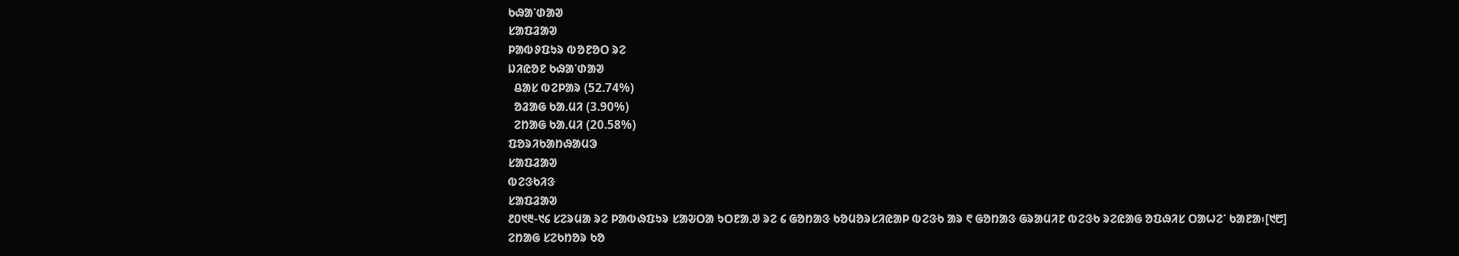ᱠᱷᱟᱸᱰᱟᱣ
ᱥᱟᱯᱲᱟᱣ
ᱞᱟᱵᱽᱯᱩᱨ ᱵᱚᱱᱚᱛ ᱨᱮ
ᱡᱤᱭᱚᱱ ᱠᱷᱟᱸᱰᱟᱣ
  ᱪᱟᱥ ᱵᱮᱞᱟᱨ (52.74%)
  ᱚᱲᱟᱜ ᱠᱟᱹᱢᱤ (3.90%)
  ᱮᱴᱟᱜ ᱠᱟᱹᱢᱤ (20.58%)
ᱯᱚᱨᱤᱠᱟᱴᱷᱟᱢᱳ
ᱥᱟᱯᱲᱟᱣ
ᱵᱮᱝᱠᱤᱝ
ᱥᱟᱯᱲᱟᱣ
᱒᱐᱑᱓-᱑᱔ ᱥᱮᱨᱢᱟ ᱨᱮ ᱞᱟᱵᱷᱯᱩᱨ ᱥᱟᱶᱛᱟ ᱩᱛᱱᱟᱹᱣ ᱨᱮ ᱔ ᱜᱚᱴᱟᱝ ᱠᱚᱢᱚᱨᱥᱤᱭᱟᱞ ᱵᱮᱝᱠ ᱟᱨ ᱖ ᱜᱚᱴᱟᱝ ᱜᱨᱟᱢᱤᱱ ᱵᱮᱝᱠ ᱨᱮᱭᱟᱜ ᱚᱯᱷᱤᱥ ᱛᱟᱦᱮᱸ ᱠᱟᱱᱟ᱾[᱑᱘]
ᱮᱴᱟᱜ ᱥᱮᱠᱴᱚᱨ ᱠᱚ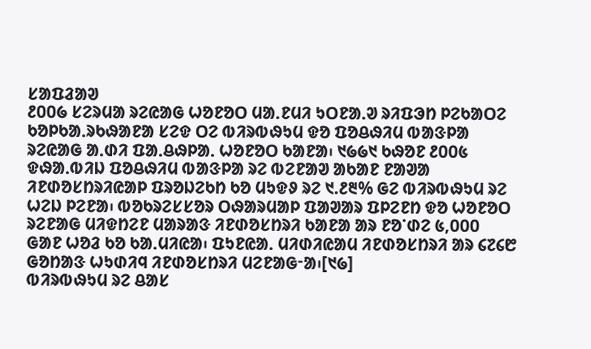ᱥᱟᱯᱲᱟᱣ
᱒᱐᱐᱙ ᱥᱮᱨᱢᱟ ᱨᱮᱭᱟᱜ ᱦᱚᱱᱚᱛ ᱢᱟᱹᱱᱢᱤ ᱩᱛᱱᱟᱹᱣ ᱨᱤᱯᱳᱴ ᱞᱮᱠᱟᱛᱮ ᱠᱚᱞᱠᱟᱹᱨᱠᱷᱟᱱᱟ ᱥᱮᱫ ᱛᱮ ᱵᱤᱨᱵᱷᱩᱢ ᱫᱚ ᱯᱚᱪᱷᱤᱢ ᱵᱟᱝᱞᱟ ᱨᱮᱭᱟᱜ ᱟᱹᱰᱤ ᱯᱟᱹᱪᱷᱞᱟᱹ ᱦᱚᱱᱚᱛ ᱠᱟᱱᱟ᱾ ᱑᱙᱙᱑ ᱠᱷᱚᱱ ᱒᱐᱐᱕ ᱫᱷᱟᱹᱵᱤᱡ ᱯᱚᱪᱷᱤᱢ ᱵᱟᱝᱞᱟ ᱨᱮ ᱵᱮᱱᱟᱣ ᱟᱠᱟᱱ ᱱᱟᱣᱟ ᱤᱱᱰᱚᱥᱴᱨᱤᱭᱟᱞ ᱯᱨᱚᱡᱮᱠᱴ ᱠᱚ ᱢᱩᱫᱽ ᱨᱮ ᱑.᱒᱓% ᱜᱮ ᱵᱤᱨᱵᱷᱩᱢ ᱨᱮ ᱦᱮᱡ ᱞᱮᱱᱟ᱾ ᱵᱚᱠᱨᱮᱥᱥᱚᱨ ᱛᱷᱟᱨᱢᱟᱞ ᱯᱟᱣᱟᱨ ᱯᱞᱮᱱᱴ ᱫᱚ ᱦᱚᱱᱚᱛ ᱨᱮᱱᱟᱜ ᱢᱤᱫᱴᱮᱱ ᱢᱟᱨᱟᱝ ᱤᱱᱰᱚᱥᱴᱨᱤ ᱠᱟᱱᱟ ᱟᱨ ᱱᱚᱸᱰᱮ ᱕,᱐᱐᱐ ᱜᱟᱱ ᱦᱚᱲ ᱠᱚ ᱠᱟᱹᱢᱤᱭᱟ᱾ ᱯᱩᱱᱭᱟᱹ ᱢᱤᱰᱤᱭᱟᱢ ᱤᱱᱰᱚᱥᱴᱨᱤ ᱟᱨ ᱔᱗᱔᱘ ᱜᱚᱴᱟᱝ ᱦᱩᱰᱤᱧ ᱤᱱᱰᱚᱥᱴᱨᱤ ᱢᱮᱱᱟᱜᱼᱟ᱾[᱑᱙]
ᱵᱤᱨᱵᱷᱩᱢ ᱨᱮ ᱪᱟᱥ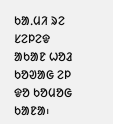ᱠᱟᱹᱢᱤ ᱨᱮ ᱥᱮᱞᱮᱫ ᱟᱠᱟᱱ ᱦᱚᱲ ᱠᱚᱣᱟᱜ ᱮᱞ ᱫᱚ ᱠᱚᱢᱚᱜ ᱠᱟᱱᱟ᱾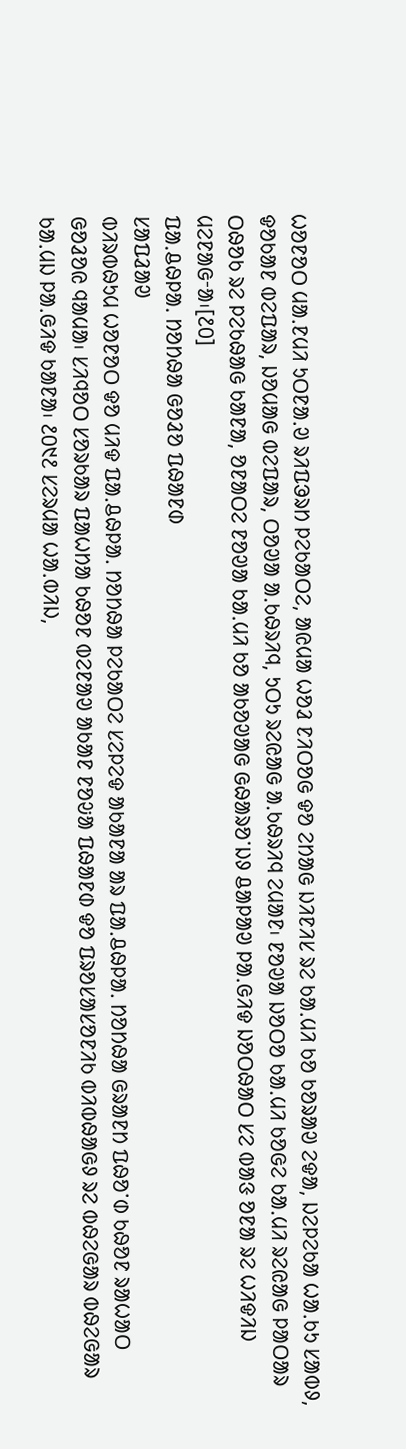ᱦᱚᱱᱚᱛ ᱢᱟᱹᱱᱢᱤ ᱩᱛᱱᱟᱹᱣ ᱨᱤᱯᱳᱨᱴ ᱞᱮᱠᱟᱛᱮ, ᱟᱭᱢᱟ ᱦᱚᱲ ᱱᱤᱛᱚᱜ ᱫᱚ ᱮᱴᱟᱜ ᱡᱤᱱᱤᱥ ᱨᱮ ᱠᱟᱹᱢᱤ ᱠᱚ ᱠᱚᱨᱟᱣ ᱮᱫᱟ, ᱡᱮᱞᱮᱠᱟ ᱦᱟᱹᱠᱩ ᱥᱟᱵᱽ, ᱫᱚᱠᱟᱱ ᱵᱮᱯᱟᱨ, ᱡᱚᱢᱟᱜ ᱵᱮᱯᱟᱨ, ᱛᱚᱣᱟ ᱟᱹᱠᱷᱨᱤᱧ, ᱩᱛᱩ ᱨᱮᱭᱟᱜ ᱟᱹᱠᱷᱨᱤᱧ ᱮᱢᱟᱱ᱾ ᱱᱚᱣᱟ ᱡᱚᱛᱚ ᱠᱟᱹᱢᱤ ᱠᱚᱜᱮ ᱠᱟᱹᱢᱤ ᱨᱮᱭᱟᱜ ᱞᱟᱛᱟᱨ ᱛᱷᱚᱠ ᱨᱮ ᱞᱮᱠᱷᱟᱜ ᱠᱟᱱᱟ, ᱚᱱᱟᱛᱮ ᱱᱚᱣᱟ ᱠᱟᱹᱢᱤ ᱠᱚ ᱟᱠᱚᱣᱟᱜ ᱜᱷᱟᱨᱚᱸᱡᱽ ᱪᱟᱞᱟᱣ ᱞᱟᱹᱜᱤᱫ ᱡᱚᱛᱷᱟᱛ ᱥᱮ ᱵᱟᱝ ᱚᱱᱟ ᱨᱮ ᱦᱤᱫᱤᱡ ᱢᱮᱱᱟᱜᱼᱟ᱾[᱒᱐]
ᱯᱟᱹᱪᱷᱞᱟᱹ ᱴᱚᱴᱷᱟ ᱜᱚᱲᱚ ᱯᱷᱟᱱᱰ
ᱥᱟᱯᱲᱟᱣ
ᱵᱤᱨᱵᱷᱩᱢ ᱦᱚᱱᱚᱛ ᱫᱚ ᱢᱤᱫ ᱯᱟᱹᱪᱷᱞᱟᱹ ᱴᱚᱴᱷᱟ ᱞᱮᱠᱟᱛᱮ ᱥᱮᱞᱮᱫ ᱟᱠᱟᱱᱟ ᱟᱨ ᱯᱟᱹᱪᱷᱞᱟᱹ ᱴᱚᱴᱷᱟ ᱜᱨᱟᱱᱴ ᱯᱷᱚᱸᱰ ᱠᱷᱚᱱ ᱨᱟᱦᱟᱛ ᱜᱚᱲᱚᱭ ᱧᱟᱢᱟ᱾ ᱥᱤᱧᱚᱛ ᱥᱚᱨᱠᱟᱨ ᱯᱟᱦᱴᱟ ᱠᱷᱚᱱ ᱵᱮᱱᱟᱣ ᱟᱠᱟᱱ ᱱᱚᱶᱟ ᱯᱷᱟᱱᱰ ᱫᱚ ᱯᱨᱚᱥᱟᱥᱚᱱᱤᱠ ᱵᱤᱵᱷᱟᱜᱽ ᱨᱮ ᱵᱷᱮᱜᱟᱨ ᱵᱷᱮᱜᱟᱨ ᱠᱟᱹᱢᱡ ᱞᱟᱹᱜᱤᱫ ᱠᱟᱱᱟ᱾ ᱒᱐᱑᱒ ᱥᱮᱨᱢᱟ ᱦᱟᱹᱵᱤᱡ,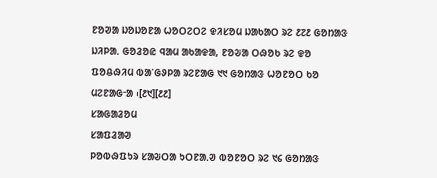ᱱᱚᱣᱟ ᱡᱚᱡᱚᱱᱟ ᱦᱚᱛᱮᱛᱮ ᱫᱤᱥᱚᱢ ᱡᱟᱠᱟᱛ ᱨᱮ ᱒᱗᱒ ᱜᱚᱴᱟᱝ ᱡᱤᱞᱟᱹ ᱜᱚᱲᱚᱭ ᱧᱟᱢ ᱟᱠᱟᱫᱟ, ᱱᱚᱶᱟ ᱛᱷᱚᱠ ᱨᱮ ᱫᱚ ᱯᱚᱪᱷᱤᱢ ᱵᱟᱸᱜᱽᱞᱟ ᱨᱮᱱᱟᱜ ᱑᱑ ᱜᱚᱴᱟᱝ ᱦᱚᱱᱚᱛ ᱠᱚ ᱢᱮᱱᱟᱜᱼᱟ ᱾[᱒᱑][᱒᱒]
ᱥᱟᱜᱟᱲᱚᱢ
ᱥᱟᱯᱲᱟᱣ
ᱞᱚᱵᱷᱯᱩᱨ ᱥᱟᱶᱛᱟ ᱩᱛᱱᱟᱹᱣ ᱵᱚᱱᱚᱛ ᱨᱮ ᱑᱔ ᱜᱚᱴᱟᱝ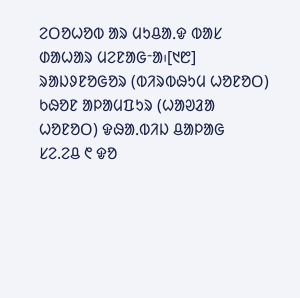ᱮᱛᱚᱦᱚᱵ ᱟᱨ ᱢᱩᱪᱟᱹᱫ ᱵᱟᱥ ᱰᱟᱦᱟᱨ ᱢᱮᱱᱟᱜᱼᱟ᱾[᱑᱘]
ᱨᱟᱡᱽᱱᱚᱜᱚᱨ (ᱵᱤᱨᱵᱷᱩᱢ ᱦᱚᱱᱚᱛ) ᱠᱷᱚᱱ ᱟᱞᱟᱢᱯᱩᱨ (ᱦᱟᱣᱲᱟ ᱦᱚᱱᱚᱛ) ᱫᱷᱟᱹᱵᱤᱡ ᱪᱟᱞᱟᱜ ᱥᱮ.ᱮᱪ ᱖ ᱫᱚ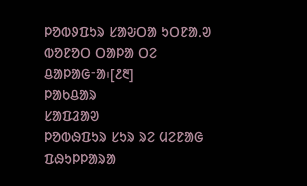ᱞᱚᱵᱽᱯᱩᱨ ᱥᱟᱶᱛᱟ ᱩᱛᱱᱟᱹᱣ ᱵᱚᱱᱚᱛ ᱛᱟᱞᱟ ᱛᱮ ᱪᱟᱞᱟᱜᱼᱟ᱾[᱒᱓]
ᱞᱟᱠᱪᱟᱨ
ᱥᱟᱯᱲᱟᱣ
ᱞᱚᱵᱷᱯᱩᱨ ᱥᱩᱨ ᱨᱮ ᱢᱮᱱᱟᱜ ᱯᱷᱩᱞᱞᱟᱨᱟ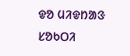ᱫᱚ ᱢᱤᱫᱴᱟᱝ ᱥᱚᱠᱛᱤ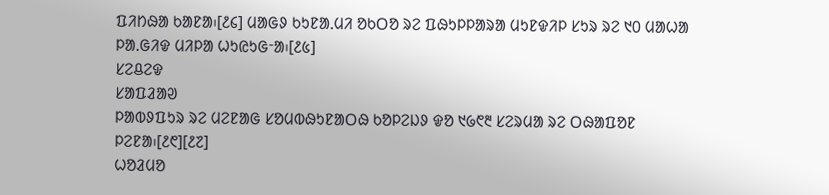ᱯᱤᱴᱷᱟ ᱠᱟᱱᱟ᱾[᱒᱔] ᱢᱟᱜᱽ ᱠᱩᱱᱟᱹᱢᱤ ᱚᱠᱛᱚ ᱨᱮ ᱯᱷᱩᱞᱞᱟᱨᱟ ᱢᱩᱱᱫᱤᱞ ᱥᱩᱨ ᱨᱮ ᱑᱐ ᱢᱟᱦᱟ ᱞᱟᱹᱜᱤᱫ ᱢᱤᱞᱟ ᱦᱩᱭᱩᱜᱼᱟ᱾[᱒᱕]
ᱥᱮᱪᱮᱫ
ᱥᱟᱯᱲᱟᱣ
ᱞᱟᱵᱽᱯᱩᱨ ᱨᱮ ᱢᱮᱱᱟᱜ ᱥᱚᱢᱵᱷᱩᱱᱟᱛᱷ ᱠᱚᱞᱮᱡᱽ ᱫᱚ ᱑᱙᱖᱓ ᱥᱮᱨᱢᱟ ᱨᱮ ᱛᱷᱟᱯᱚᱱ ᱞᱮᱱᱟ᱾[᱒᱖][᱒᱗]
ᱦᱚᱲᱢᱚ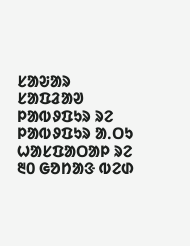ᱥᱟᱶᱟᱨ
ᱥᱟᱯᱲᱟᱣ
ᱞᱟᱵᱽᱯᱩᱨ ᱨᱮ ᱞᱟᱵᱽᱯᱩᱨ ᱟᱹᱛᱩ ᱦᱟᱥᱯᱟᱛᱟᱞ ᱨᱮ ᱓᱐ ᱜᱚᱴᱟᱝ ᱵᱮᱰ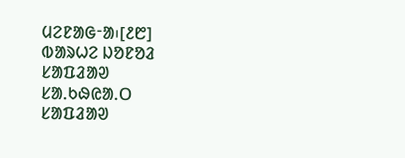ᱢᱮᱱᱟᱜᱼᱟ᱾[᱒᱘]
ᱵᱟᱨᱦᱮ ᱡᱚᱱᱚᱲ
ᱥᱟᱯᱲᱟᱣ
ᱥᱟᱹᱠᱷᱭᱟᱹᱛ
ᱥᱟᱯᱲᱟᱣ